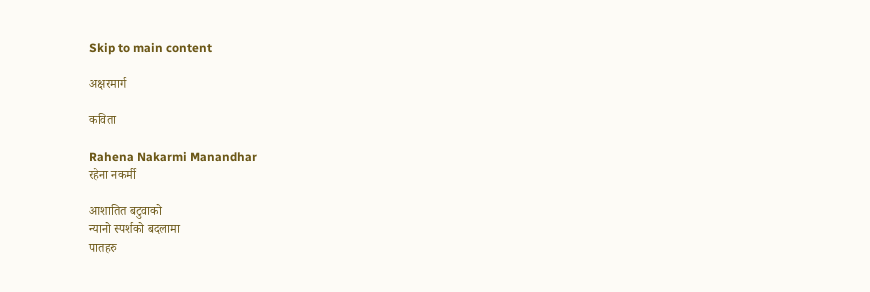Skip to main content

अक्षरमार्ग

कविता

Rahena Nakarmi Manandhar
रहेना नकर्मी

आशातित बटुवाको
न्यानो स्पर्शको बदलामा
पातहरु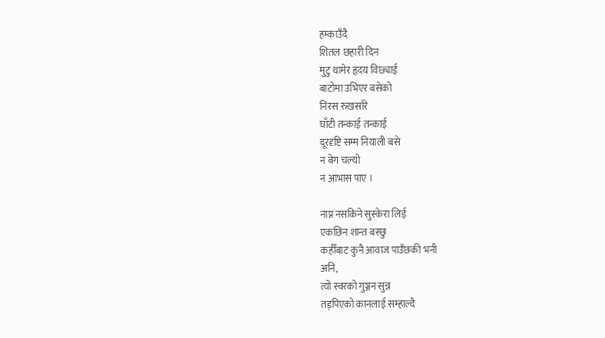हम्काउँदै
शितल छहारी दिन
मुटु थामेर हृदय विछ्याई
बाटोमा उभिएर बसेको
निरस रुखसरि
घाँटी तन्काई तन्काई
दूरदृष्टि सम्म नियाली बसे
न बेग चल्यो
न आभास पाए ।

नाप्न नसकिने सुस्केरा लिई
एकछिन शान्त बस्छु
कहीँबाट कुनै आवाज पाउँछकी भनी
अनि,
त्यो स्वरको गुञ्जन सुन्न
तड्पिएको कानलाई सम्हाल्दै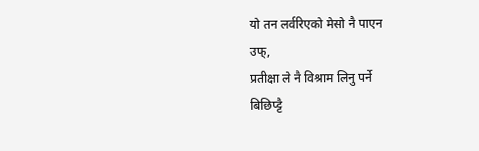यो तन लर्वरिएको मेसो नै पाएन
उफ्,
प्रतीक्षा ले नै विश्राम लिनु पर्ने
बिछिप्ट्टै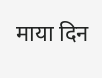माया दिन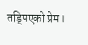तड्पिएको प्रेम।